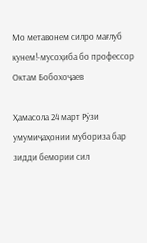Мо метавонем силро мағлуб кунем!-мусоҳиба бо профессор Октам Бобохоҷаев

Ҳамасола 24 март Рӯзи умумиҷаҳонии мубориза бар зидди бемории сил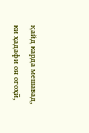қайд карда мешавад, ки ҳадафи он огоҳӣ,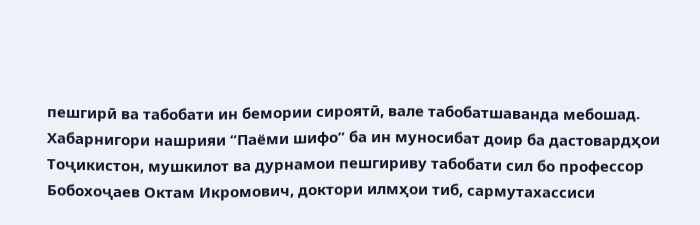пешгирӣ ва табобати ин бемории сироятӣ, вале табобатшаванда мебошад. Хабарнигори нашрияи “Паёми шифо” ба ин муносибат доир ба дастовардҳои Тоҷикистон, мушкилот ва дурнамои пешгириву табобати сил бо профессор Бобохоҷаев Октам Икромович, доктори илмҳои тиб, сармутахассиси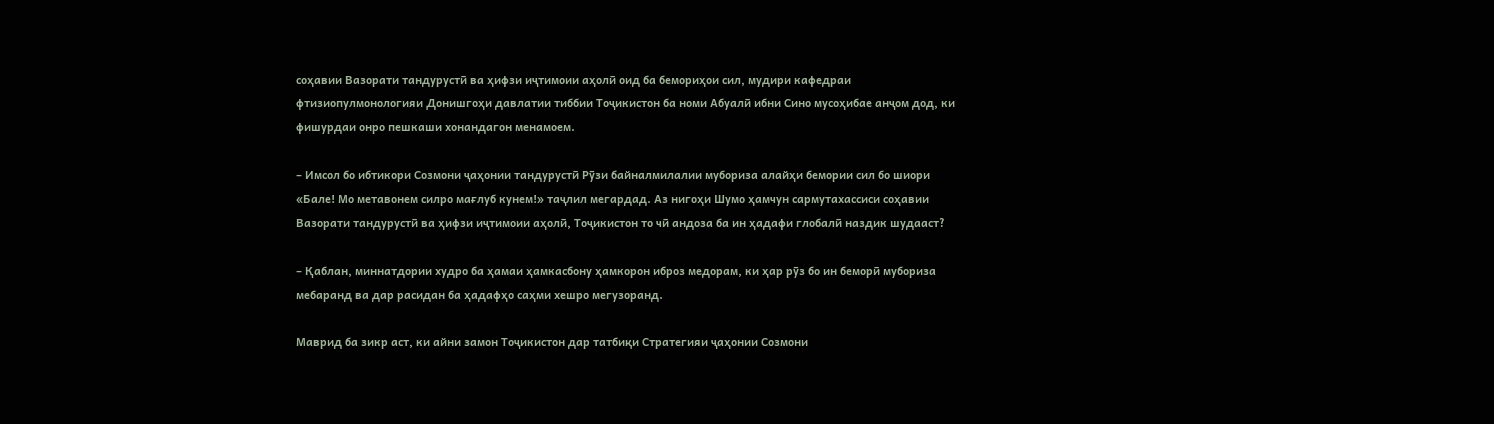соҳавии Вазорати тандурустӣ ва ҳифзи иҷтимоии аҳолӣ оид ба бемориҳои сил, мудири кафедраи фтизиопулмонологияи Донишгоҳи давлатии тиббии Тоҷикистон ба номи Абуалӣ ибни Сино мусоҳибае анҷом дод, ки фишурдаи онро пешкаши хонандагон менамоем.

– Имсол бо ибтикори Созмони ҷаҳонии тандурустӣ Рӯзи байналмилалии мубориза алайҳи бемории сил бо шиори «Бале! Мо метавонем силро мағлуб кунем!» таҷлил мегардад. Аз нигоҳи Шумо ҳамчун сармутахассиси соҳавии Вазорати тандурустӣ ва ҳифзи иҷтимоии аҳолӣ, Тоҷикистон то чӣ андоза ба ин ҳадафи глобалӣ наздик шудааст?

– Қаблан, миннатдории худро ба ҳамаи ҳамкасбону ҳамкорон иброз медорам, ки ҳар рӯз бо ин беморӣ мубориза мебаранд ва дар расидан ба ҳадафҳо саҳми хешро мегузоранд.

Маврид ба зикр аст, ки айни замон Тоҷикистон дар татбиқи Стратегияи ҷаҳонии Созмони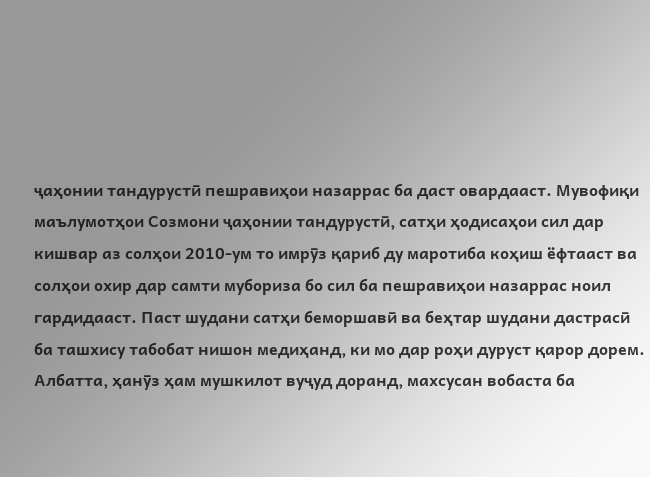ҷаҳонии тандурустӣ пешравиҳои назаррас ба даст овардааст. Мувофиқи маълумотҳои Созмони ҷаҳонии тандурустӣ, сатҳи ҳодисаҳои сил дар кишвар аз солҳои 2010-ум то имрӯз қариб ду маротиба коҳиш ёфтааст ва солҳои охир дар самти мубориза бо сил ба пешравиҳои назаррас ноил гардидааст. Паст шудани сатҳи беморшавӣ ва беҳтар шудани дастрасӣ ба ташхису табобат нишон медиҳанд, ки мо дар роҳи дуруст қарор дорем. Албатта, ҳанӯз ҳам мушкилот вуҷуд доранд, махсусан вобаста ба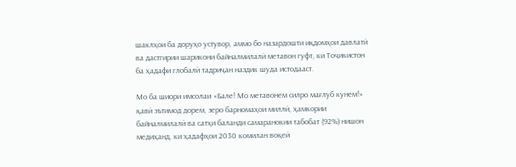шаклҳои ба доруҳо устувор, аммо бо назардошти иқдомҳои давлатӣ ва дастгирии шарикони байналмилалӣ метавон гуфт, ки Тоҷикистон ба ҳадафи глобалӣ тадриҷан наздик шуда истодааст.

Мо ба шиори имсолаи «Бале! Мо метавонем силро мағлуб кунем!» қавӣ эътимод дорем, зеро барномаҳои миллӣ, ҳамкории байналмилалӣ ва сатҳи баланди самаранокии табобат (92%) нишон медиҳанд, ки ҳадафҳои 2030 комилан воқеӣ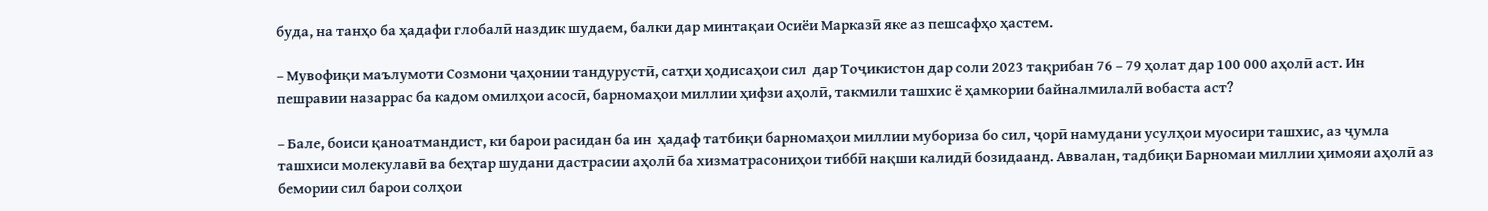буда, на танҳо ба ҳадафи глобалӣ наздик шудаем, балки дар минтақаи Осиёи Марказӣ яке аз пешсафҳо ҳастем.

– Мувофиқи маълумоти Созмони ҷаҳонии тандурустӣ, сатҳи ҳодисаҳои сил  дар Тоҷикистон дар соли 2023 тақрибан 76 – 79 ҳолат дар 100 000 аҳолӣ аст. Ин пешравии назаррас ба кадом омилҳои асосӣ, барномаҳои миллии ҳифзи аҳолӣ, такмили ташхис ё ҳамкории байналмилалӣ вобаста аст?

– Бале, боиси қаноатмандист, ки барои расидан ба ин  ҳадаф татбиқи барномаҳои миллии мубориза бо сил, ҷорӣ намудани усулҳои муосири ташхис, аз ҷумла ташхиси молекулавӣ ва беҳтар шудани дастрасии аҳолӣ ба хизматрасониҳои тиббӣ нақши калидӣ бозидаанд. Аввалан, тадбиқи Барномаи миллии ҳимояи аҳолӣ аз бемории сил барои солҳои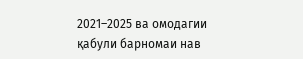2021–2025 ва омодагии қабули барномаи нав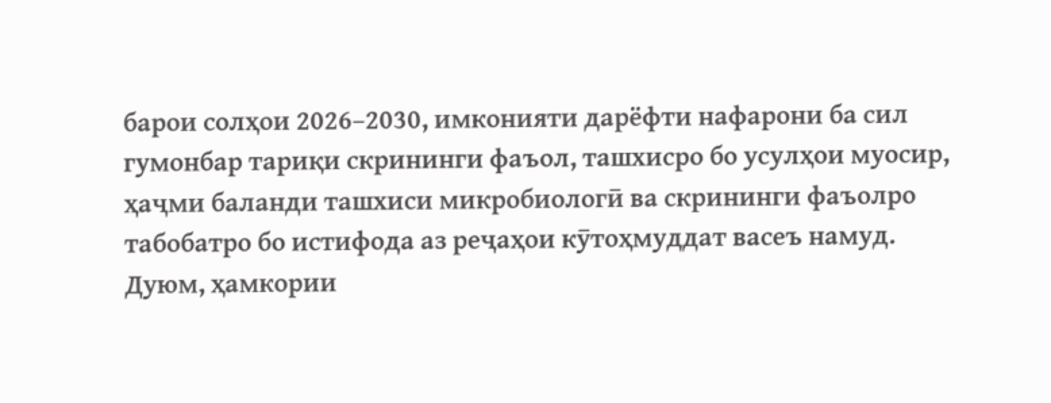барои солҳои 2026–2030, имконияти дарёфти нафарони ба сил гумонбар тариқи скрининги фаъол, ташхисро бо усулҳои муосир, ҳаҷми баланди ташхиси микробиологӣ ва скрининги фаъолро табобатро бо истифода аз реҷаҳои кӯтоҳмуддат васеъ намуд. Дуюм, ҳамкории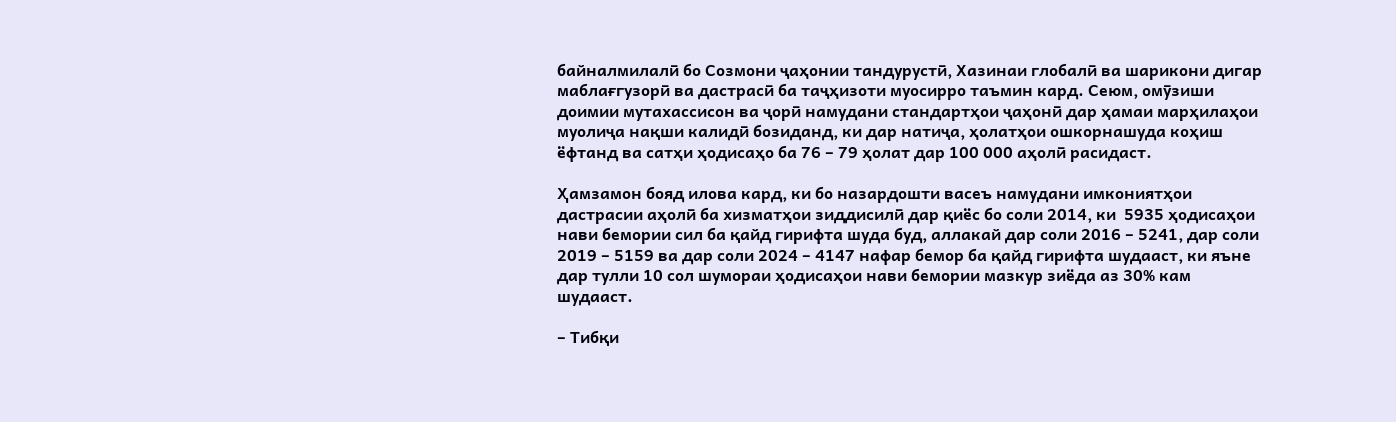байналмилалӣ бо Созмони ҷаҳонии тандурустӣ, Хазинаи глобалӣ ва шарикони дигар маблағгузорӣ ва дастрасӣ ба таҷҳизоти муосирро таъмин кард. Сеюм, омӯзиши доимии мутахассисон ва ҷорӣ намудани стандартҳои ҷаҳонӣ дар ҳамаи марҳилаҳои муолиҷа нақши калидӣ бозиданд, ки дар натиҷа, ҳолатҳои ошкорнашуда коҳиш ёфтанд ва сатҳи ҳодисаҳо ба 76 – 79 ҳолат дар 100 000 аҳолӣ расидаст.

Ҳамзамон бояд илова кард, ки бо назардошти васеъ намудани имкониятҳои дастрасии аҳолӣ ба хизматҳои зиддисилӣ дар қиёс бо соли 2014, ки  5935 ҳодисаҳои нави бемории сил ба қайд гирифта шуда буд, аллакай дар соли 2016 – 5241, дар соли 2019 – 5159 ва дар соли 2024 – 4147 нафар бемор ба қайд гирифта шудааст, ки яъне дар тулли 10 сол шумораи ҳодисаҳои нави бемории мазкур зиёда аз 30% кам шудааст.

– Тибқи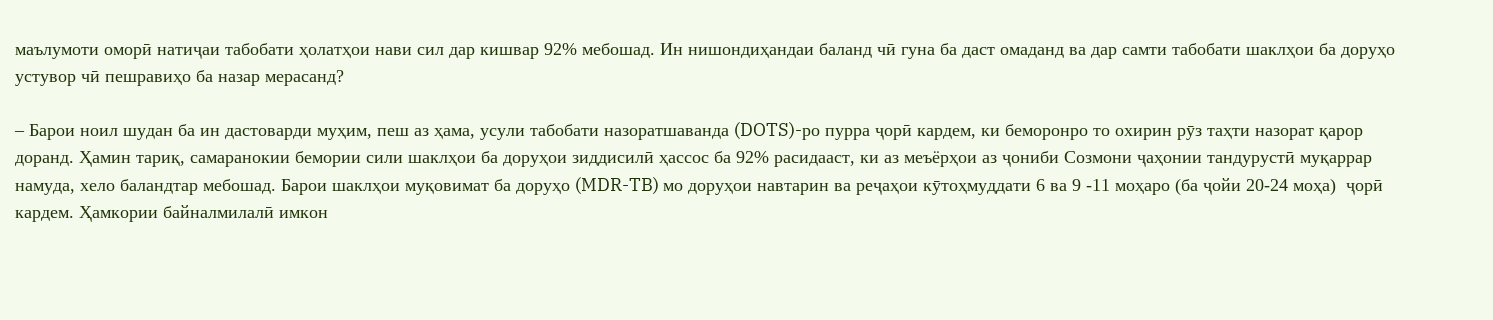маълумоти оморӣ натиҷаи табобати ҳолатҳои нави сил дар кишвар 92% мебошад. Ин нишондиҳандаи баланд чӣ гуна ба даст омаданд ва дар самти табобати шаклҳои ба доруҳо устувор чӣ пешравиҳо ба назар мерасанд?

– Барои ноил шудан ба ин дастоварди муҳим, пеш аз ҳама, усули табобати назоратшаванда (DOTS)-ро пурра ҷорӣ кардем, ки беморонро то охирин рӯз таҳти назорат қарор доранд. Ҳамин тариқ, самаранокии бемории сили шаклҳои ба доруҳои зиддисилӣ ҳассос ба 92% расидааст, ки аз меъёрҳои аз ҷониби Созмони ҷаҳонии тандурустӣ муқаррар намуда, хело баландтар мебошад. Барои шаклҳои муқовимат ба доруҳо (MDR-TB) мо доруҳои навтарин ва реҷаҳои кӯтоҳмуддати 6 ва 9 -11 моҳаро (ба ҷойи 20-24 моҳа)  ҷорӣ кардем. Ҳамкории байналмилалӣ имкон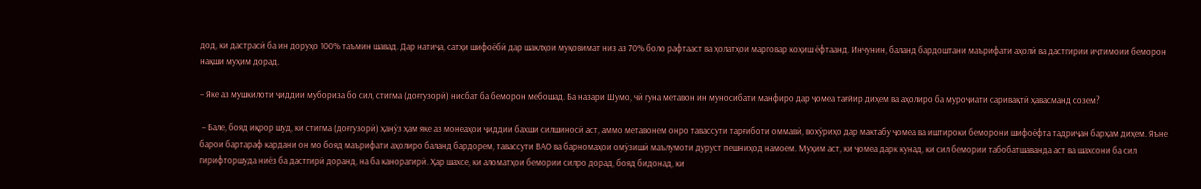дод, ки дастрасӣ ба ин доруҳо 100% таъмин шавад. Дар натиҷа, сатҳи шифоёбӣ дар шаклҳои муқовимат низ аз 70% боло рафтааст ва ҳолатҳои марговар коҳиш ёфтаанд. Инчунин, баланд бардоштани маърифати аҳолӣ ва дастгирии иҷтимоии беморон нақши муҳим дорад.

– Яке аз мушкилоти ҷиддии мубориза бо сил, стигма (доғгузорӣ) нисбат ба беморон мебошад. Ба назари Шумо, чӣ гуна метавон ин муносибати манфиро дар ҷомеа тағйир диҳем ва аҳолиро ба муроҷиати саривақтӣ ҳавасманд созем?

 – Бале, бояд иқрор шуд, ки стигма (доғгузорӣ) ҳанӯз ҳам яке аз монеаҳои ҷиддии бахши силшиносӣ аст, аммо метавонем онро тавассути тарғиботи оммавӣ, вохӯриҳо дар мактабу ҷомеа ва иштироки беморони шифоёфта тадриҷан барҳам диҳем. Яъне барои бартараф кардани он мо бояд маърифати аҳолиро баланд бардорем, тавассути ВАО ва барномаҳои омӯзишӣ маълумоти дуруст пешниҳод намоем. Муҳим аст, ки ҷомеа дарк кунад, ки сил бемории табобатшаванда аст ва шахсони ба сил гирифторшуда ниёз ба дастгирӣ доранд, на ба канорагирӣ. Ҳар шахсе, ки аломатҳои бемории силро дорад, бояд бидонад, ки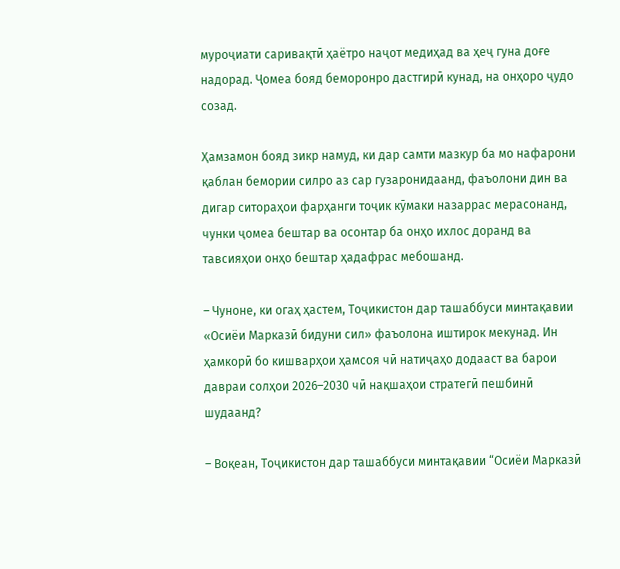муроҷиати саривақтӣ ҳаётро наҷот медиҳад ва ҳеҷ гуна доғе надорад. Ҷомеа бояд беморонро дастгирӣ кунад, на онҳоро ҷудо созад.

Ҳамзамон бояд зикр намуд, ки дар самти мазкур ба мо нафарони  қаблан бемории силро аз сар гузаронидаанд, фаъолони дин ва дигар ситораҳои фарҳанги тоҷик кӯмаки назаррас мерасонанд, чунки ҷомеа бештар ва осонтар ба онҳо ихлос доранд ва тавсияҳои онҳо бештар ҳадафрас мебошанд.

– Чуноне, ки огаҳ ҳастем, Тоҷикистон дар ташаббуси минтақавии «Осиёи Марказӣ бидуни сил» фаъолона иштирок мекунад. Ин ҳамкорӣ бо кишварҳои ҳамсоя чӣ натиҷаҳо додааст ва барои давраи солҳои 2026–2030 чӣ нақшаҳои стратегӣ пешбинӣ шудаанд?

– Воқеан, Тоҷикистон дар ташаббуси минтақавии “Осиёи Марказӣ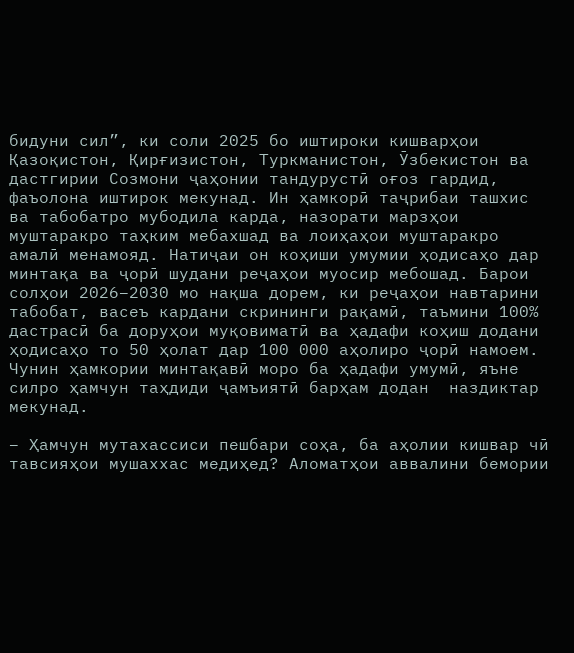бидуни сил”, ки соли 2025 бо иштироки кишварҳои Қазоқистон, Қирғизистон, Туркманистон, Ӯзбекистон ва дастгирии Созмони ҷаҳонии тандурустӣ оғоз гардид, фаъолона иштирок мекунад. Ин ҳамкорӣ таҷрибаи ташхис ва табобатро мубодила карда, назорати марзҳои муштаракро таҳким мебахшад ва лоиҳаҳои муштаракро амалӣ менамояд. Натиҷаи он коҳиши умумии ҳодисаҳо дар минтақа ва ҷорӣ шудани реҷаҳои муосир мебошад. Барои солҳои 2026–2030 мо нақша дорем, ки реҷаҳои навтарини табобат, васеъ кардани скрининги рақамӣ, таъмини 100% дастрасӣ ба доруҳои муқовиматӣ ва ҳадафи коҳиш додани ҳодисаҳо то 50 ҳолат дар 100 000 аҳолиро ҷорӣ намоем. Чунин ҳамкории минтақавӣ моро ба ҳадафи умумӣ, яъне силро ҳамчун таҳдиди ҷамъиятӣ барҳам додан  наздиктар мекунад.

– Ҳамчун мутахассиси пешбари соҳа, ба аҳолии кишвар чӣ тавсияҳои мушаххас медиҳед? Аломатҳои аввалини бемории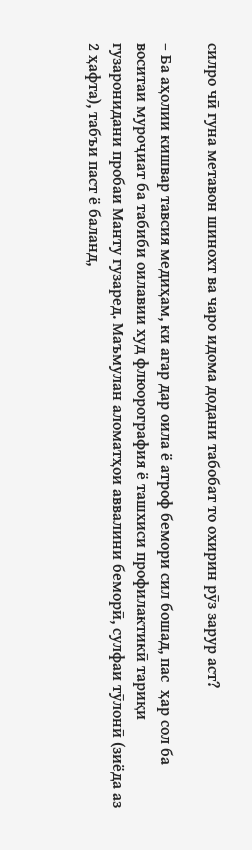силро чӣ гуна метавон шинохт ва чаро идома додани табобат то охирин рӯз зарур аст?

– Ба аҳолии кишвар тавсия медиҳам, ки агар дар оила ё атроф бемори сил бошад, пас  ҳар сол ба воситаи муроҷиат ба табиби оилавии худ флюорография ё ташхиси профилактикӣ тариқи гузаронидани пробаи Манту гузаред. Маъмулан аломатҳои аввалини беморӣ, сулфаи тӯлонӣ (зиёда аз 2 ҳафта), табъи паст ё баланд,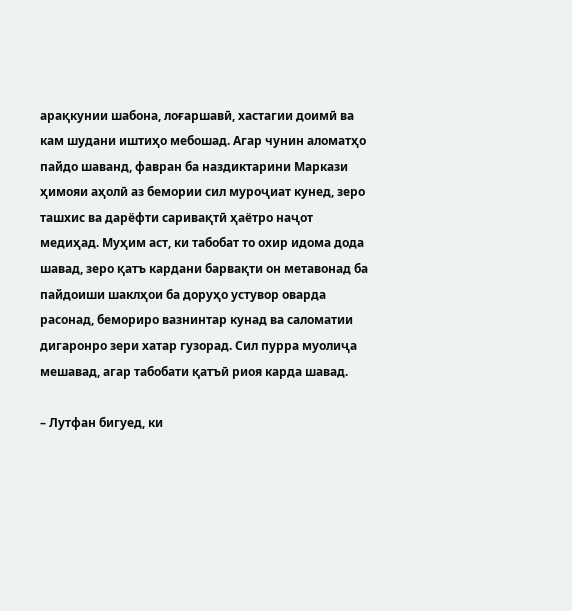арақкунии шабона, лоғаршавӣ, хастагии доимӣ ва кам шудани иштиҳо мебошад. Агар чунин аломатҳо пайдо шаванд, фавран ба наздиктарини Маркази ҳимояи аҳолӣ аз бемории сил муроҷиат кунед, зеро ташхис ва дарёфти саривақтӣ ҳаётро наҷот медиҳад. Муҳим аст, ки табобат то охир идома дода шавад, зеро қатъ кардани барвақти он метавонад ба пайдоиши шаклҳои ба доруҳо устувор оварда расонад, бемориро вазнинтар кунад ва саломатии дигаронро зери хатар гузорад. Сил пурра муолиҷа мешавад, агар табобати қатъӣ риоя карда шавад.

– Лутфан бигуед, ки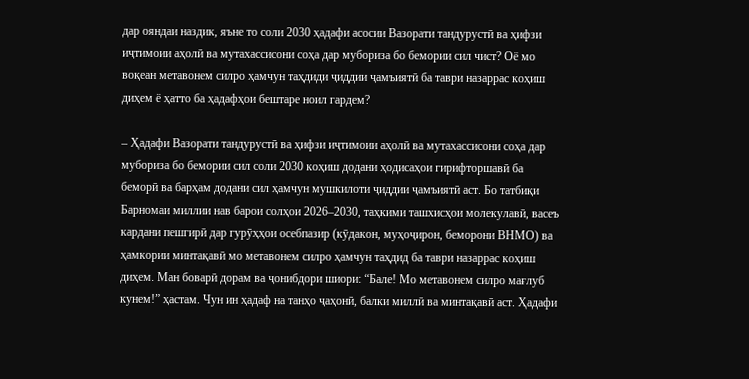дар ояндаи наздик, яъне то соли 2030 ҳадафи асосии Вазорати тандурустӣ ва ҳифзи иҷтимоии аҳолӣ ва мутахассисони соҳа дар мубориза бо бемории сил чист? Оё мо воқеан метавонем силро ҳамчун таҳдиди ҷиддии ҷамъиятӣ ба таври назаррас коҳиш диҳем ё ҳатто ба ҳадафҳои бештаре ноил гардем?

– Ҳадафи Вазорати тандурустӣ ва ҳифзи иҷтимоии аҳолӣ ва мутахассисони соҳа дар мубориза бо бемории сил соли 2030 коҳиш додани ҳодисаҳои гирифторшавӣ ба беморӣ ва барҳам додани сил ҳамчун мушкилоти ҷиддии ҷамъиятӣ аст. Бо татбиқи Барномаи миллии нав барои солҳои 2026–2030, таҳкими ташхисҳои молекулавӣ, васеъ кардани пешгирӣ дар гурӯҳҳои осебпазир (кӯдакон, муҳоҷирон, беморони ВНМО) ва ҳамкории минтақавӣ мо метавонем силро ҳамчун таҳдид ба таври назаррас коҳиш диҳем. Ман боварӣ дорам ва ҷонибдори шиори: “Бале! Мо метавонем силро мағлуб кунем!” ҳастам. Чун ин ҳадаф на танҳо ҷаҳонӣ, балки миллӣ ва минтақавӣ аст. Ҳадафи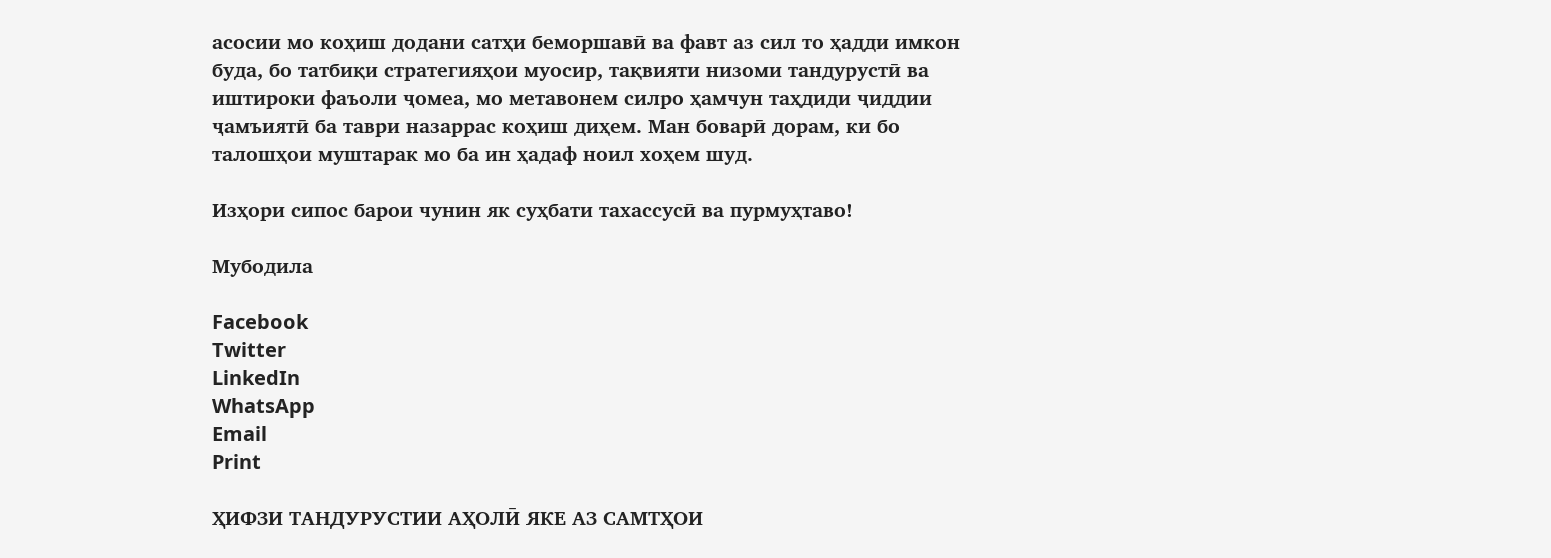асосии мо коҳиш додани сатҳи беморшавӣ ва фавт аз сил то ҳадди имкон буда, бо татбиқи стратегияҳои муосир, тақвияти низоми тандурустӣ ва иштироки фаъоли ҷомеа, мо метавонем силро ҳамчун таҳдиди ҷиддии ҷамъиятӣ ба таври назаррас коҳиш диҳем. Ман боварӣ дорам, ки бо талошҳои муштарак мо ба ин ҳадаф ноил хоҳем шуд.

Изҳори сипос барои чунин як суҳбати тахассусӣ ва пурмуҳтаво!

Мубодила

Facebook
Twitter
LinkedIn
WhatsApp
Email
Print

ҲИФЗИ ТАНДУРУСТИИ АҲОЛӢ ЯКЕ АЗ САМТҲОИ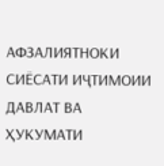АФЗАЛИЯТНОКИ СИЁСАТИ ИҶТИМОИИ ДАВЛАТ ВА ҲУКУМАТИ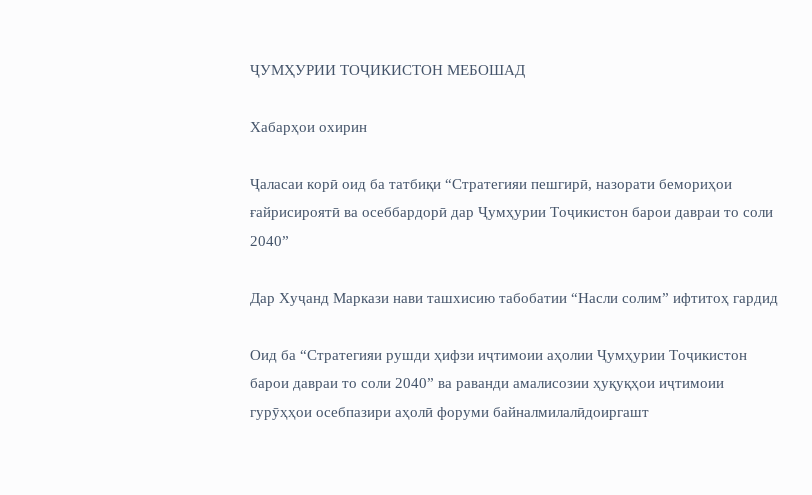ҶУМҲУРИИ ТОҶИКИСТОН МЕБОШАД

Хабарҳои охирин

Ҷаласаи корӣ оид ба татбиқи “Стратегияи пешгирӣ, назорати бемориҳои ғайрисироятӣ ва осеббардорӣ дар Ҷумҳурии Тоҷикистон барои давраи то соли 2040”

Дар Хуҷанд Маркази нави ташхисию табобатии “Насли солим” ифтитоҳ гардид

Оид ба “Стратегияи рушди ҳифзи иҷтимоии аҳолии Ҷумҳурии Тоҷикистон барои давраи то соли 2040” ва раванди амалисозии ҳуқуқҳои иҷтимоии гурӯҳҳои осебпазири аҳолӣ форуми байналмилалӣдоиргашт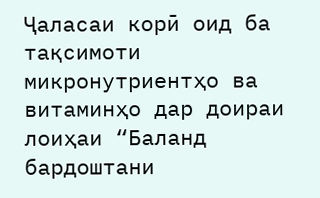Ҷаласаи корӣ оид ба тақсимоти микронутриентҳо ва витаминҳо дар доираи лоиҳаи “Баланд бардоштани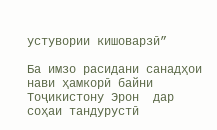устувории кишоварзӣ”

Ба имзо расидани санадҳои нави ҳамкорӣ байни Тоҷикистону Эрон  дар соҳаи тандурустӣ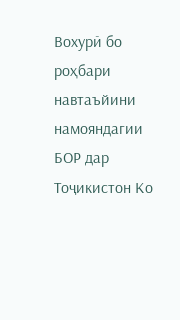Вохурӣ бо роҳбари навтаъйини намояндагии БОР дар Тоҷикистон Ко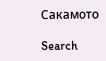Сакамото

Search